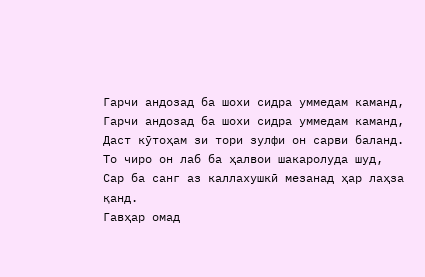Гарчи андозад ба шохи сидра уммедам каманд,
Гарчи андозад ба шохи сидра уммедам каманд,
Даст кӯтоҳам зи тори зулфи он сарви баланд.
То чиро он лаб ба ҳалвои шакаролуда шуд,
Сар ба санг аз каллахушкӣ мезанад ҳар лаҳза қанд.
Гавҳар омад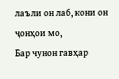лаъли он лаб, кони он ҷонҳои мо,
Бар чунон гавҳар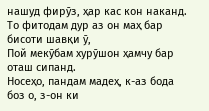нашуд фирӯз, ҳар кас кон наканд.
То фитодам дур аз он маҳ бар бисоти шавқи ӯ,
Пой мекӯбам хурӯшон ҳамчу бар оташ сипанд.
Носеҳо, пандам мадеҳ, к-аз бода боз о, з-он ки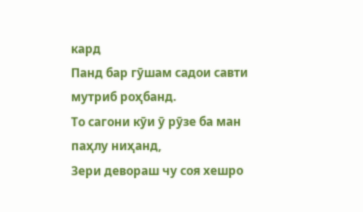кард
Панд бар гӯшам садои савти мутриб роҳбанд.
То сагони кӯи ӯ рӯзе ба ман паҳлу ниҳанд,
Зери девораш чу соя хешро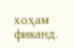хоҳам фиканд.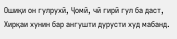Ошиқи он гулрухӣ, Ҷомӣ, чӣ гирӣ гул ба даст,
Хирқаи хунин бар ангушти дурусти худ мабанд.